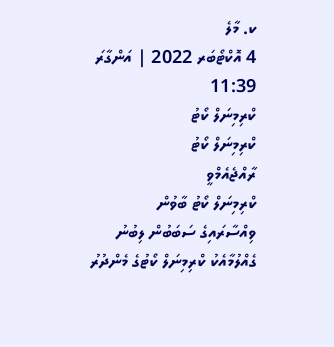ކ. މާލެ
4 އޮކްޓޯބަރ 2022 | އަންގާރަ 11:39
ކްރިމިނަލް ކޯޓު
ކްރިމިނަލް ކޯޓު
ރާއްޖެއެމްވީ
ކްރިމިނަލް ކޯޓު ބާވުން
ވިއްސާރައިގެ ސަބަބުން ލިބުނު ގެއްލުމާއެކު ކްރިމިނަލް ކޯޓުގެ މެންދުރު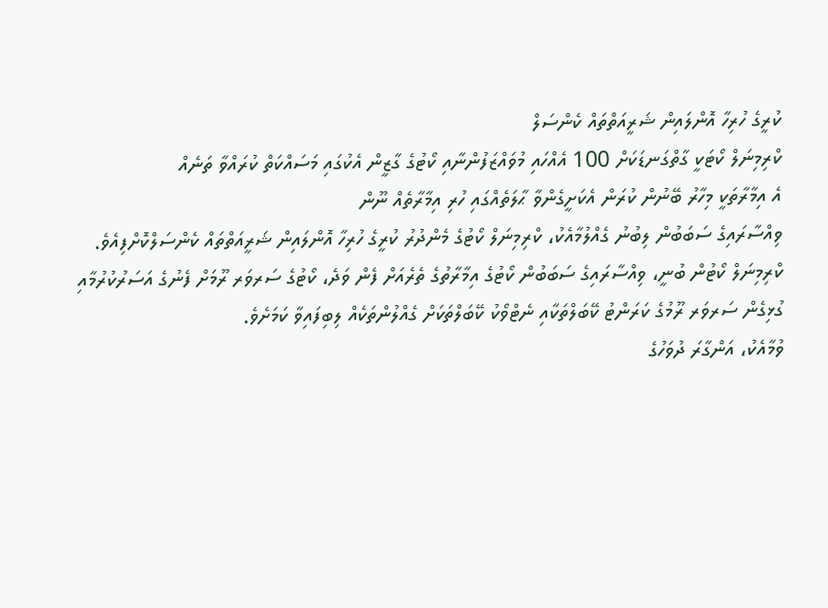ކުރީގެ ހުރިހާ އޮންލައިން ޝަރީއަތްތައް ކެންސަލް
ކްރިމިނަލް ކޯޓަކީ ގާތްގަނޑަކަށް 100 އެއްހައި މުވައްޒަފުންނާއި ކޯޓުގެ ގާޒީން އެކުގައި މަސައްކަތް ކުރައްވާ ތަނެއް
އެ އިމާރާތަކީ މިހާރު ބޭނުން ކުރަން އެކަށީގެންވާ ޙާލަތެއްގައި ހުރި އިމާރާތެއް ނޫން
ވިއްސާރައިގެ ސަބަބުން ލިބުނު ގެއްލުމާއެކު، ކްރިމިނަލް ކޯޓުގެ މެންދުރު ކުރީގެ ހުރިހާ އޮންލައިން ޝަރީއަތްތައް ކެންސަލްކޮށްފިއެވެ.
ކްރިމިނަލް ކޯޓުން ބުނީ، ވިއްސާރައިގެ ސަބަބުން ކޯޓުގެ އިމާރާތުގެ ތެރެއަށް ފެން ވަދެ، ކޯޓުގެ ސަރވަރ ރޫމަށް ފެނުގެ އަސަރުކުރުމާއި ގުޅިގެން ސަރވަރ ރޫމުގެ ކަރަންޓު ކޭބަލްތަކާއި ނެޓްވޯކު ކޭބަލްތަކަށް ގެއްލުންތަކެއް ލިބިފައިވާ ކަމަށެވެ.
ވުމާއެކު، އަންގާރަ ދުވަހުގެ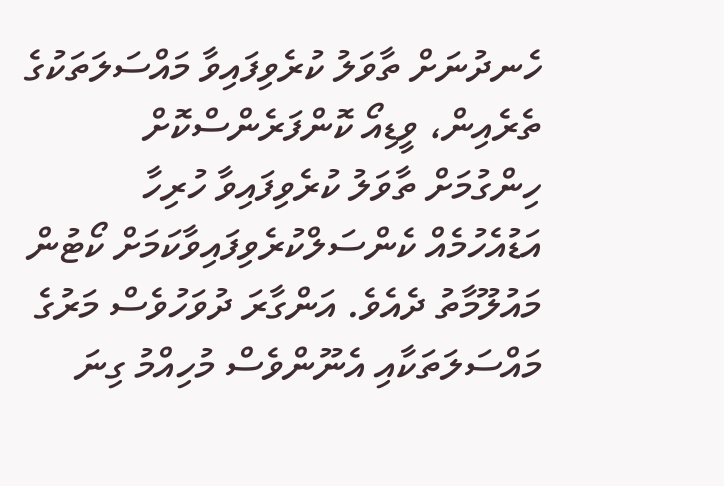ހެނދުނަށް ތާވަލު ކުރެވިފައިވާ މައްސަލަތަކުގެ ތެރެއިން، ވީޑިއޯ ކޮންފަރެންސްކޮށް ހިންގުމަށް ތާވަލު ކުރެވިފައިވާ ހުރިހާ އަޑުއެހުމެއް ކެންސަލްކުރެވިފައިވާކަމަށް ކޯޓުން މައުލޫމާތު ދެއެވެ. އަންގާރަ ދުވަހުވެސް މަރުގެ މައްސަލަތަކާއި އެނޫންވެސް މުހިއްމު ގިނަ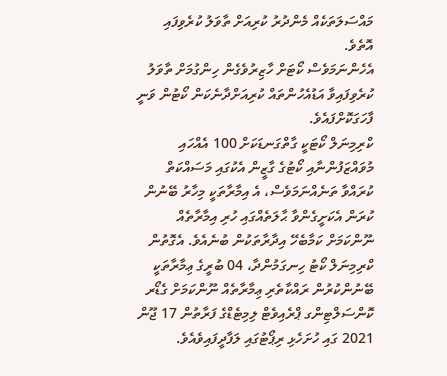މައްސަލަތަކެއް މެންދުރު ކުރިއަށް ތާވަލު ކުރެވިފައި އޮތެވެ.
އެހެންނަމަވެސް ކޯޓަށް ހާޒިރުވެގެން ހިންގުމަށް ތާވަލު ކުރެވިފައިވާ އަޑުއެހުންތައް ކުރިއަށްދާނެކަން ކޯޓުން ވަނީ ފާހަގަކޮށްފައެވެ.
ކްރިމިނަލް ކޯޓަކީ ގާތްގަނޑަކަށް 100 އެއްހައި މުވައްޒަފުންނާއި ކޯޓުގެ ގާޒީން އެކުގައި މަސައްކަތް ކުރައްވާ ތަނެއްނަމަވެސް، އެ އިމާރާތަކީ މިހާރު ބޭނުން ކުރަން އެކަށީގެންވާ ޙާލަތެއްގައި ހުރި އިމާރާތެއް ނޫންކަމަށް ކަމާބެހޭ އިދާރާތަކުން ބުނެއެވެ. އެގޮތުން ކްރިމިނަލް ކޯޓު ހިނގަމުންދާ، 04 ބުރީގެ ޢިމާރާތަކީ ބޭނުންކުރުން ރައްކާތެރި ޢިމާރާތެއް ނޫންކަމަށް ގެޑޯރ ކޮންސަލްޓިންގ ޕްރެއިވެޓް ލިމިޓެޑްގެ ފަރާތުން 17 ޖޫން 2021 ގައި ހުށަހެޅި ރިޕޯޓުގައި ލަފާދީފައިވެއެވެ.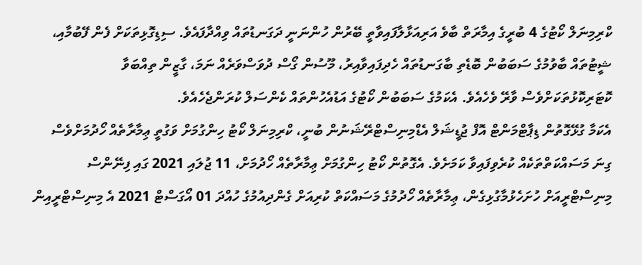ކްރިމިނަލް ކޯޓުގެ 4 ބުރީގެ އިމާރަތް ބާވެ އަރިއަޅާލާފައިވާތީ ބޭރުން ހުންނަނީ ދަގަނޑުތައް ވިއްދާފައެވެ. ސިޑިގޮޅިތަކަށް ފެން ފޭބުމާއި، ޝީޓުތައް ބާވުމުގެ ސަބަބުން ބޮޑެތި ބާގަނޑުތައް ހެދިފައިވާއިރު، މޫސުން ގޯސް ދުވަސްވަރެއް ނަމަ، ގާޒީން ތިއްބަވާ ކޮޓަރިކޮޅުތަކަށްވެސް ވާރޭ ވެހެއެވެ. އެކަމުގެ ސަބަބުން ކޯޓުގެ އަޑުއެހުންތައް ކެންސަލް ކުރަންޖެހެއެވެ.
އެކަމާ ގުޅޭގޮތުން ޑިޕާޓްމަންޓް އޮފް ޖުޑީޝަލް އެޑްމިނިސްޓްރޭޝަނުން ބުނީ، ކްރިމިނަލް ކޯޓު ހިންގުމަށް ވަގުތީ ޢިމާރާތެއް ހޯދުމަށްވެސް ގިނަ މަސައްކަތްތަކެއް ކުރެވިފައިވާ ކަމަށެވެ. އެގޮތުން ކޯޓު ހިންގުމަށް ޢިމާރާތެއް ހޯދުމަށް، 11 ޖުލައި 2021 ގައި ފިނޭންސް މިނިސްޓްރީއަށް ހުށަހެޅުމާގުޅިގެން، ޢިމާރާތެއް ހޯދުމުގެ މަސައްކަތް ކުރިއަށް ގެންދިއުމުގެ ހުއްދަ 01 އޯގަސްޓް 2021 އެ މިނިސްޓްރީއިން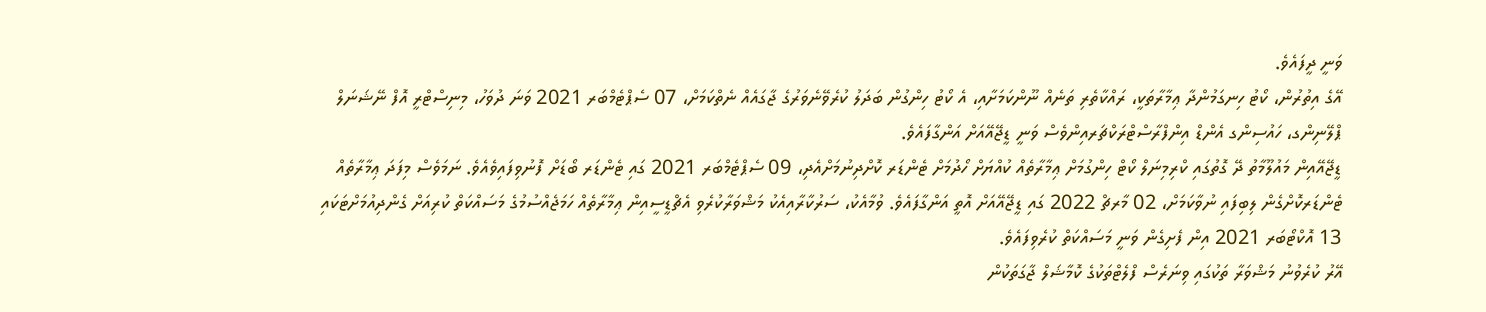ވަނީ ދީފައެވެ.
އޭގެ އިތުރުން، ކޯޓު ހިނގަމުންދާ ޢިމާރާތަކީ، ރައްކާތެރި ތަނެއް ނޫންކަމަށާއި، އެ ކޯޓު ހިންގުން ބަދަލު ކުރެވޭނެވަރުގެ ޖާގައެއް ނެތްކަމަށް، 07 ސެޕްޓެމްބަރ 2021 ވަނަ ދުވަހު، މިނިސްޓްރީ އޮފް ނޭޝަނަލް ޕްލޭނިންގ، ހައުސިންގ އެންޑް އިންފްރާސްޓްރަކްޗަރއިންވެސް ވަނީ ޑީޖޭއޭއަށް އަންގާފައެވެ.
ޑީޖޭއޭއިން މައުލޫމާތު ދޭ ގޮތުގައި ކްރިމިނަލް ކޯޓް ހިންގުމަށް ޢިމާރާތެއް ކުއްޔަށް ހޯދުމަށް ޓެންޑަރ ކޮށްދިނުމަށްއެދި، 09 ސެޕްޓެމްބަރ 2021 ގައި ޓެންޑަރ ބޯޑަށް ފޮނުވިފައިވެއެވެ. ނަމަވެސް މިފަދަ ޢިމާރާތެއް ޓެންޑަރކޮށްގެން ލިބިފައި ނުވާކަމަށް، 02 މާރޗް 2022 ގައި ޑީޖޭއޭއަށް އޮތީ އަންގާފައެވެ. ވުމާއެކު، ސަރުކާރާއިއެކު މަޝްވަރާކުރެވި އެޗްޑީސީއިން ޢިމާރާތެއް ހަމަޖެއްސުމުގެ މަސައްކަތް ކުރިއަށް ގެންދިއުމަށްޓަކައި 13 އޮކްޓޯބަރ 2021 އިން ފެށިގެން ވަނީ މަސައްކަތް ކުރެވިފައެވެ.
އޭރު ކުރެވުނު މަޝްވަރާ ތަކުގައި ވިނަރެސް ފްލެޓްތަކުގެ ކޮމާޝަލް ޖާގަތަކުން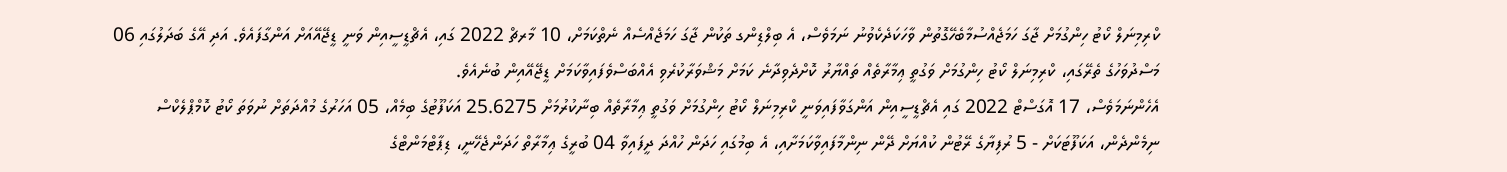ކްރިމިނަލް ކޯޓު ހިންގުމަށް ޖާގަ ހަމަޖެއްސުމާބެހޭގޮތުން ވާހަކަދެކެވުނު ނަމަވެސް، އެ ބިލްޑިންގ ތަކުން ޖާގަ ހަމަޖެއްސެއް ނެތްކަމަށް، 10 މާރޗް 2022 ގައި، އެޗްޑީސީއިން ވަނީ ޑީޖޭއޭއަށް އަންގާފައެވެ. އަދި އޭގެ ބަދަލުގައި 06 މަސްދުވަހުގެ ތެރޭގައި، ކްރިމިނަލް ކޯޓު ހިންގުމަށް ވަގުތީ ޢިމާރާތެއް ތައްޔާރު ކޮށްދެވިދާނެ ކަމަށް މަޝްވަރާކުރެވި އެއްބަސްވެފައިވާކަމަށް ޑީޖޭއޭއިން ބުނެއެވެ.
އެހެންނަމަވެސް، 17 އޮގަސްޓް 2022 ގައި އެޗްޑީސީއިން އަންގަވާފައިވަނީ ކްރިމިނަލް ކޯޓު ހިންގުމަށް ވަގުތީ ޢިމާރާތެއް ބިނާކުރުމަށް 25.6275 އަކަފޫޓުގެ ބިމެއް، 05 އަހަރުގެ މުއްދަތަށް ނުވަތަ ކޯޓު ކޮމްޕްލެކްސް ނިމެންދެން، އަކަފޫޓަކަށް - 5 ރުފިޔާގެ ރޭޓުން ކުއްޔަށް ދޭން ނިންމާފައިވާކަމަށާއި، އެ ބިމުގައި ހަދަން ހުއްދަ ދީފައިވާ 04 ބުރީގެ ޢިމާރާތް ހަދަންޖެހޭނީ، ޑިޕާޓްމަންޓްގެ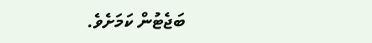ބަޖެޓުން ކަމަށެވެ.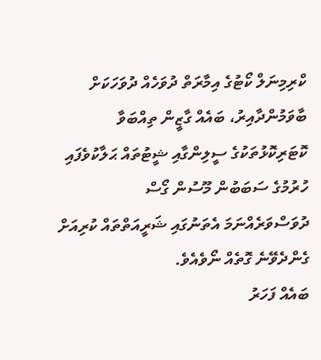ކްރިމިނަލް ކޯޓުގެ އިމާރަތް ދުވަހެއް ދުވަހަކަށް ބާވަމުންދާއިރު، ބައެއް ގާޒީން ތިއްބަވާ ކޮޓަރިކޮޅުތަކުގެ ސީލިންގާއި ޝީޓުތައް ޙަލާކުވެފައި ހުރުމުގެ ސަބަބުން މޫސުން ގޯސް ދުވަސްވަރެއްނަމަ އެތަނުގައި ޝަރީއަތްތައް ކުރިއަށް ގެންދެވޭނެ ގޮތެއް ނޯވެއެވެ.
ބައެއް ފަހަރު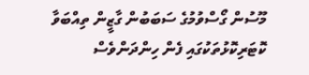މޫސުން ގޯސްވުމުގެ ސަބަބުން ގާޒީން ތިއްބަވާ ކޮޓަރިކޮޅުތަކުގައި ފެން ހިންދަންވެސް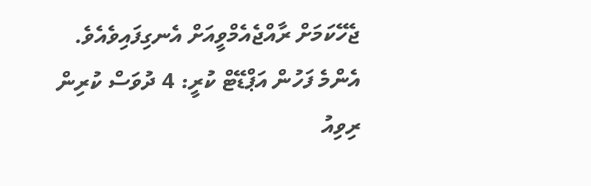ޖެހޭކަމަށް ރާއްޖެއެމްވީއަށް އެނގިފައިވެއެވެ.
އެންމެ ފަހުން އަޕްޑޭޓް ކުރީ: 4 ދުވަސް ކުރިން
ރިވިއު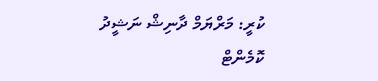ކުރީ: މަރްޔަމް ދާނިޝް ނަޝީދު
ކޮމެންޓް